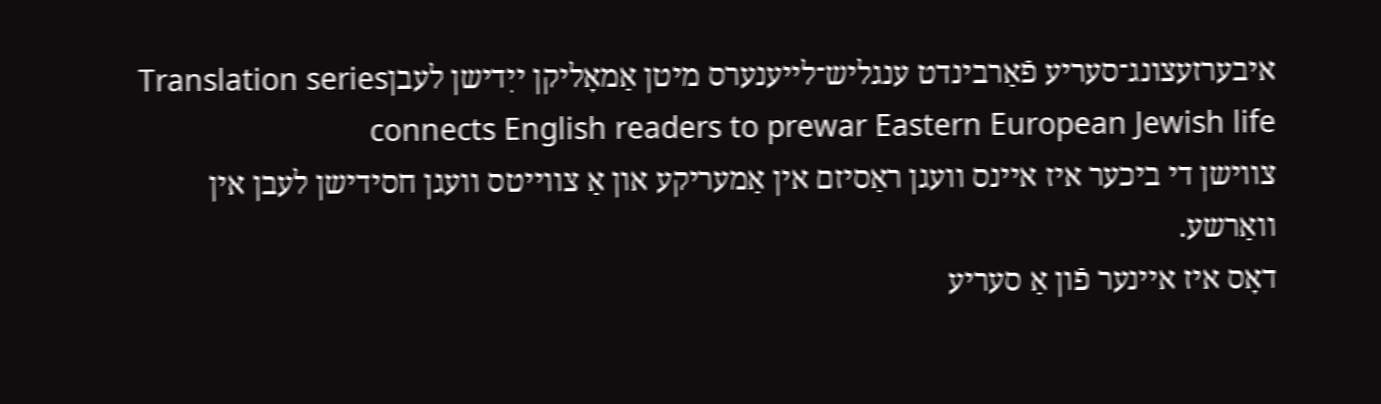איבערזעצונג־סעריע פֿאַרבינדט ענגליש־לייענערס מיטן אַמאָליקן ייִדישן לעבןTranslation series connects English readers to prewar Eastern European Jewish life
צווישן די ביכער איז איינס וועגן ראַסיזם אין אַמעריקע און אַ צווייטס וועגן חסידישן לעבן אין וואַרשע.
דאָס איז איינער פֿון אַ סעריע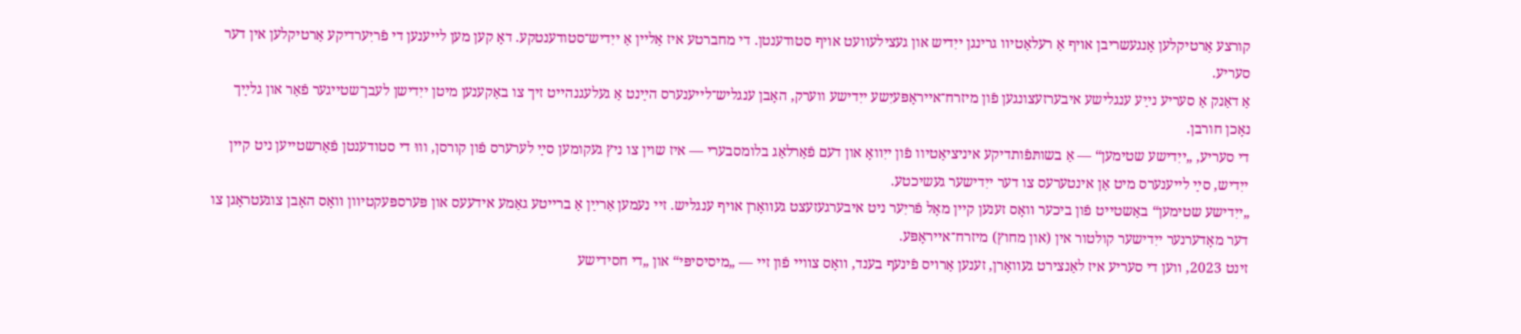קורצע אַרטיקלען אָנגעשריבן אױף אַ רעלאַטיװ גרינגן ייִדיש און געצילעװעט אױף סטודענטן. די מחברטע איז אַלײן אַ ייִדיש־סטודענטקע. דאָ קען מען לײענען די פֿריִערדיקע אַרטיקלען אין דער סעריע.
אַ דאַנק אַ סעריע נײַע ענגלישע איבערזעצונגען פֿון מיזרח־אײראָפּעיִשע ייִדישע ווערק, האָבן ענגליש־לייענערס הײַנט אַ געלעגנהײט זיך צו באַקענען מיטן ייִדישן לעבן־שטייגער פֿאַר און גלײַך נאָכן חורבן.
די סעריע, „ייִדישע שטימען“ — אַ בשותּפֿותדיקע איניציאַטיוו פֿון ייִװאָ און דעם פֿאַרלאַג בלומסבערי — איז שוין צו ניץ געקומען סײַ לערערס פֿון קורסן, וווּ די סטודענטן פֿאַרשטייען ניט קיין ייִדיש, סײַ לייענערס מיט אַן אינטערעס צו דער ייִדישער געשיכטע.
„ייִדישע שטימען“ באַשטייט פֿון ביכער װאָס זענען קײן מאָל פֿריִער ניט איבערגעזעצט געװאָרן אױף ענגליש. זיי נעמען אַרײַן אַ ברײטע גאַמע אידעעס און פּערספּעקטיװן װאָס האָבן צוגעטראָגן צו דער מאָדערנער ייִדישער קולטור אין (און מחוץ) מיזרח־אײראָפּע.
זינט 2023, װען די סעריע איז לאַנצירט געװאָרן, זענען אַרױס פֿינעף בענד, װאָס צװײ פֿון זײ — „מיסיסיפּי“ און „די חסידישע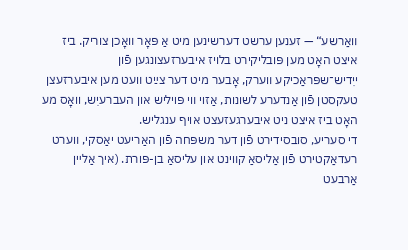װאַרשע“ — זענען ערשט דערשינען מיט אַ פּאָר װאָכן צוריק. ביז איצט האָט מען פּובליקירט בלויז איבערזעצונגען פֿון ייִדיש־שפּראַכיקע װערק, אָבער מיט דער צײַט װעט מען איבערזעצן טעקסטן פֿון אַנדערע לשונות, אַזױ װי פּױליש און העברעיִש, וואָס מע האָט ביז איצט ניט איבערגעזעצט אויף ענגליש.
די סעריע, סובסידירט פֿון דער משפּחה פֿון האַריעט יאַסקי, װערט רעדאַקטירט פֿון אַליסאַ קװינט און עליסאַ בן-פּורת. (איך אַלײן אַרבעט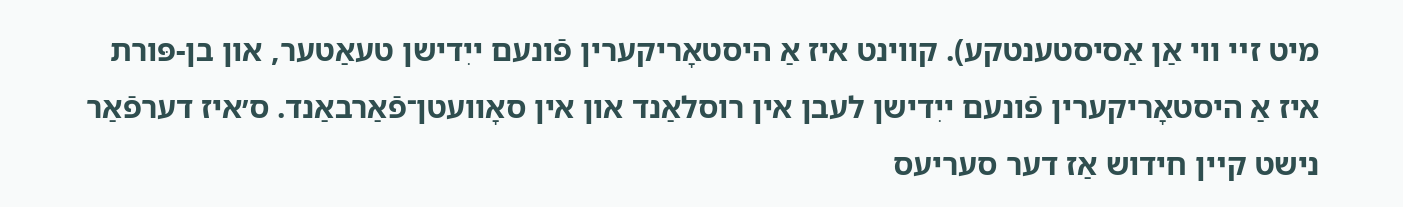מיט זײ װי אַן אַסיסטענטקע). קװינט איז אַ היסטאָריקערין פֿונעם ייִדישן טעאַטער, און בן-פּורת איז אַ היסטאָריקערין פֿונעם ייִדישן לעבן אין רוסלאַנד און אין סאָװעטן־פֿאַרבאַנד. ס׳איז דערפֿאַר נישט קײן חידוש אַז דער סעריעס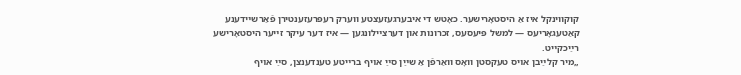קוקװינקל איז אַ היסטאָרישער. כאָטש די איבערגעזעצטע װערק רעפּרעזענטירן פֿאַרשײדענע קאַטעגאָריעס — למשל פּיעסעס, זכרונות און דערצײלונגען — איז דער עיקר זײער היסטאָרישע רײַכקײט.
„מיר קלײַבן אױס טעקסטן װאָס װאַרפֿן אַ שײַן סײַ אױף ברײטע טענדענצן, סײַ אױף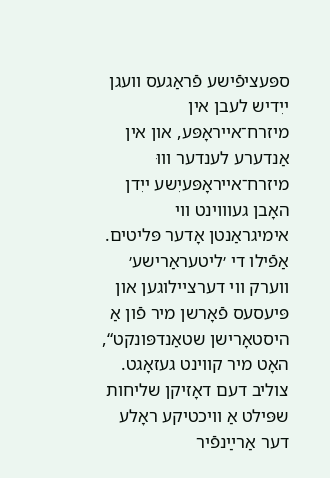ספּעציפֿישע פֿראַגעס װעגן ייִדיש לעבן אין מיזרח־אייראָפּע, און אין אַנדערע לענדער װוּ מיזרח־אייראָפּעיִשע ייִדן האָבן געװױנט װי אימיגראַנטן אָדער פּליטים. אַפֿילו די ׳ליטעראַרישע׳ װערק װי דערצײלוגען און פּיעסעס פֿאָרשן מיר פֿון אַ היסטאָרישן שטאַנדפּונקט“, האָט מיר קװינט געזאָגט.
צוליב דעם דאָזיקן שליחות שפּילט אַ װיכטיקע ראָלע דער אַרײַנפֿיר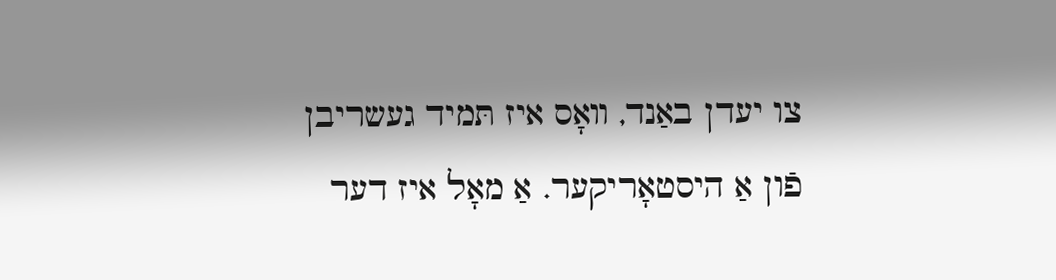צו יעדן באַנד, װאָס איז תּמיד געשריבן פֿון אַ היסטאָריקער. אַ מאָל איז דער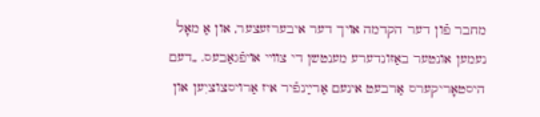מחבר פֿון דער הקדמה אױך דער איבערזעצער, און אַ מאָל נעמען אונטער באַזונדערע מענטשן די צװײ אױפֿגאַבעס. „דעם היסטאָריקערס אַרבעט אינעם אַרײַנפֿיר איז אַרױסצוציִען און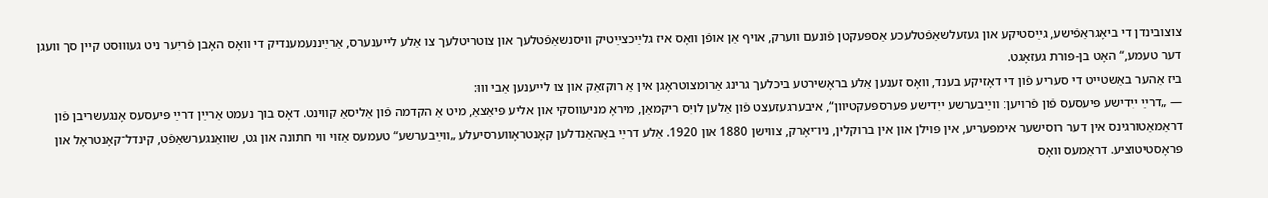צוצובינדן די ביאָגראַפֿישע, גײַסטיקע און געזעלשאַפֿטלעכע אַספּעקטן פֿונעם װערק, אױף אַן אופֿן װאָס איז גלײַכצײַטיק װיסנשאַפֿטלעך און צוטריטלעך צו אַלע לײענערס, אַרײַננעמענדיק די װאָס האָבן פֿריִער ניט געװוּסט קײן סך װעגן דער טעמע,“ האָט בן-פּורת געזאָגט.
ביז אַהער באַשטײט די סעריע פֿון די דאָזיקע בענד, װאָס זענען אַלע בראָשירטע ביכלעך גרינג אַרומצוטראָגן אין אַ רוקזאַק און צו לײענען אַבי װוּ:
— „דרײַ ייִדישע פּיעסעס פֿון פֿרױען׃ װײַבערשע ייִדישע פּערספּעקטיװן“, איבערגעזעצט פֿון אַלען לויִס ריקמאַן, מיראָ מניעװסקי און אליע פּיאַצאַ, מיט אַ הקדמה פֿון אַליסאַ קװינט. דאָס בוך נעמט אַרײַן דרײַ פּיעסעס אָנגעשריבן פֿון דראַמאַטורגינס אין דער רוסישער אימפּעריע, אין פּױלן און אין ברוקלין, ניו־יאָרק, צװישן 1880 און 1920. אַלע דרײַ באַהאַנדלען קאָנטראָװערסיעלע „װײַבערשע“ טעמעס אַזױ װי חתונה און גט, שװאַנגערשאַפֿט, קינדל־קאָנטראָל און פּראָסטיטוציע. דראַמעס װאָס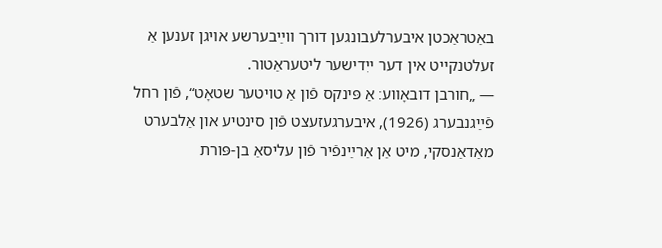באַטראַכטן איבערלעבונגען דורך װײַבערשע אױגן זענען אַ זעלטנקײט אין דער ייִדישער ליטעראַטור.
— „חורבן דובאָװע׃ אַ פּינקס פֿון אַ טױטער שטאָט“, פֿון רחל פֿײַגנבערג (1926), איבערגעזעצט פֿון סינטיע און אַלבערט מאַדאַנסקי, מיט אַן אַרײַנפֿיר פֿון עליסאַ בן-פּורת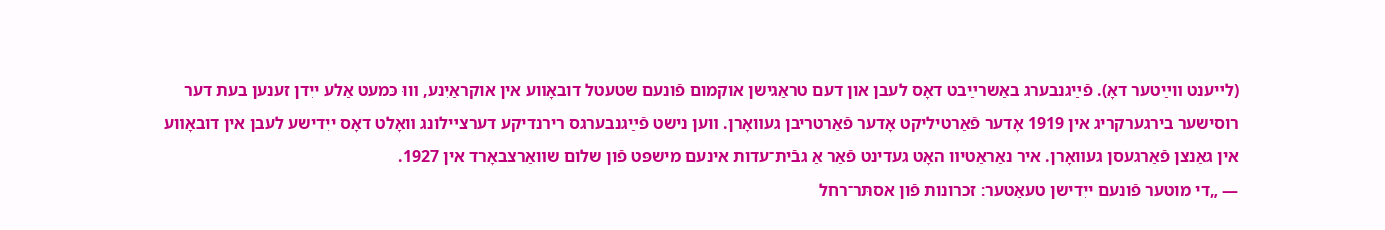(לײענט װײַטער דאָ). פֿײַגנבערג באַשרײַבט דאָס לעבן און דעם טראַגישן אוקמום פֿונעם שטעטל דובאָװע אין אוקראַיִנע, װוּ כּמעט אַלע ייִדן זענען בעת דער רוסישער בירגערקריג אין 1919 אָדער פֿאַרטיליקט אָדער פֿאַרטריבן געװאָרן. װען נישט פֿײַגנבערגס רירנדיקע דערצײלונג װאָלט דאָס ייִדישע לעבן אין דובאָװע אין גאַנצן פֿאַרגעסן געװאָרן. איר נאַראַטיװ האָט געדינט פֿאַר אַ גבֿית־עדות אינעם מישפּט פֿון שלום שװאַרצבאָרד אין 1927.
— „די מוטער פֿונעם ייִדישן טעאַטער׃ זכרונות פֿון אסתּר־רחל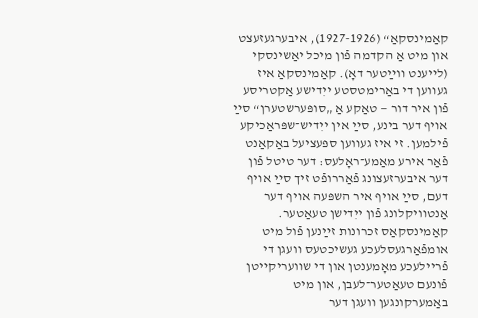קאַמינסקאַ“ (1927-1926), איבערגעזעצט און מיט אַ הקדמה פֿון מיכל יאַשינסקי (לײענט װײַטער דאָ). קאַמינסקאַ איז געװען די באַרימטסטע ייִדישע אַקטריסע פֿון איר דור — טאַקע אַ „סופּערשטערן“ סײַ אױף דער בינע, סײַ אין ייִדיש־שפּראַכיקע פֿילמען. זי איז געװען ספּעציעל באַקאַנט פֿאַר אירע מאַמע־ראָלעס: דער טיטל פֿון דער איבערזעצונג פֿאַררופֿט זיך סײַ אױף דעם, סײַ אױף איר השפּעה אױף דער אַנטװיקלונג פֿון ייִדישן טעאַטער. קאַמינסקאַס זכרונות זײַנען פֿול מיט אומפֿאַרגעסלעכע געשיכטעס װעגן די פֿריילעכע מאָמענטן און די שװעריקײטן פֿונעם טעאַטער־לעבן, און מיט באַמערקונגען װעגן דער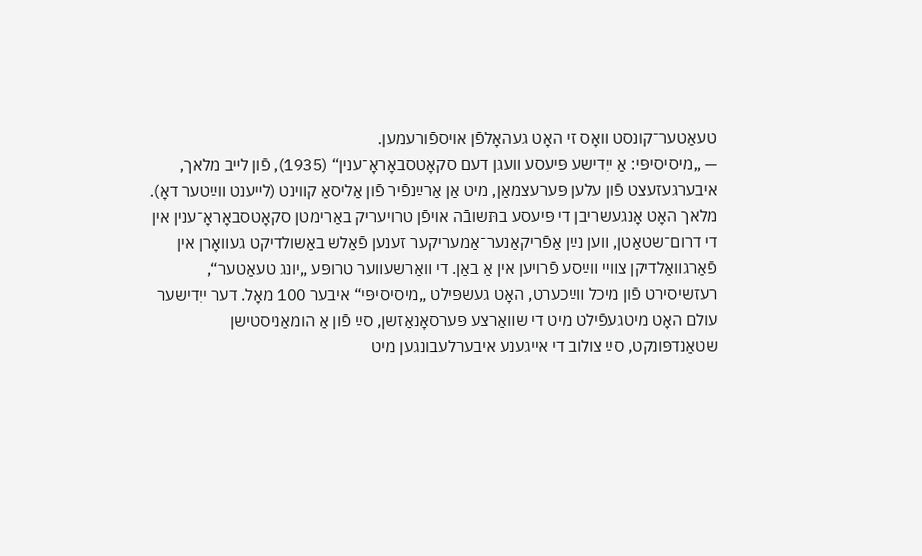טעאַטער־קונסט װאָס זי האָט געהאָלפֿן אױספֿורעמען.
— „מיסיסיפּי׃ אַ ייִדישע פּיעסע װעגן דעם סקאָטסבאָראָ־ענין“ (1935), פֿון לײב מלאך, איבערגעזעצט פֿון עלען פּערעצמאַן, מיט אַן אַרײַנפֿיר פֿון אַליסאַ קװינט (לײענט װײַטער דאָ). מלאך האָט אָנגעשריבן די פּיעסע בתּשובֿה אױפֿן טרויעריק באַרימטן סקאָטסבאָראָ־ענין אין די דרום־שטאַטן, װען נײַן אַפֿריקאַנער־אַמעריקער זענען פֿאַלש באַשולדיקט געװאָרן אין פֿאַרגװאַלדיקן צװײ װײַסע פֿרױען אין אַ באַן. די װאַרשעװער טרופּע „יונג טעאַטער“, רעזשיסירט פֿון מיכל װײַכערט, האָט געשפּילט „מיסיסיפּי“ איבער 100 מאָל. דער ייִדישער עולם האָט מיטגעפֿילט מיט די שװאַרצע פּערסאָנאַזשן, סײַ פֿון אַ הומאַניסטישן שטאַנדפּונקט, סײַ צולוב די אײגענע איבערלעבונגען מיט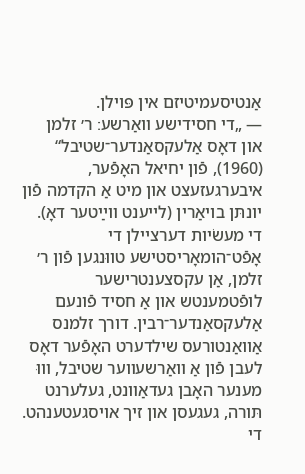אַנטיסעמיטיזם אין פּױלן.
— „די חסידישע װאַרשע׃ ר׳ זלמן און דאָס אַלעקסאַנדער־שטיבל“ (1960), פֿון יחיאל האָפֿער, איבערגעזעצט און מיט אַ הקדמה פֿון יונתּן בױאַרין (לײענט װײַטער דאָ). די מעשׂיות דערצײלן די אָפֿט־הומאָריסטישע טווּנגען פֿון ר׳ זלמן, אַן עקסצענטרישער לופֿטמענטש און אַ חסיד פֿונעם אַלעקסאַנדער־רבין. דורך זלמנס אַוואַנטורעס שילדערט האָפֿער דאָס לעבן פֿון אַ װאַרשעװער שטיבל, װוּ מענער האָבן געדאַװנט, געלערנט תּורה, געגעסן און זיך אויסגעטענהט. די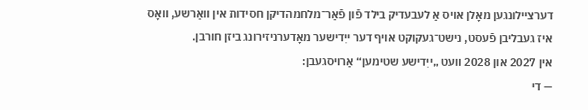דערצײלונגען מאָלן אױס אַ לעבעדיק בילד פֿון פֿאַר־מלחמהדיקן חסידות אין װאַרשע, װאָס איז געבליבן פֿעסט, נישט־געקוקט אױף דער ייִדישער מאָדערניזירונג ביזן חורבן.
אין 2027 און 2028 װעט „ייִדישע שטימען“ אַרױסגעבן:
— די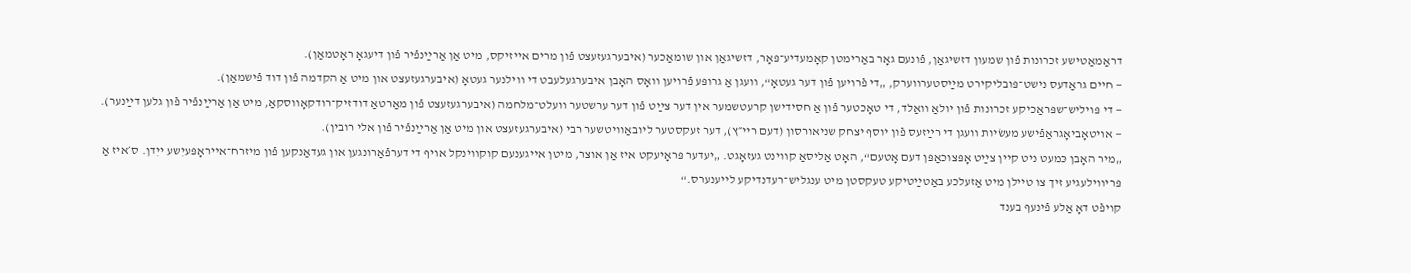דראַמאַטישע זכרונות פֿון שמעון דזשיגאַן, פֿונעם גאָר באַרימטן קאָמעדיע־פּאָר, דזשיגאַן און שומאַכער (איבערגעזעצט פֿון מרים אייזיקס, מיט אַן אַרײַנפֿיר פֿון דיעגאָ ראָטמאַן).
— חיים גראַדעס נישט־פּובליקירט מײַסטערװערק, „די פֿרױען פֿון דער געטאָ“, װעגן אַ גרופּע פֿרױען װאָס האָבן איבערגעלעבט די װילנער געטאָ (איבערגעזעצט און מיט אַ הקדמה פֿון דוד פֿישמאַן).
— די פּױליש־שפּראַכיקע זכרונות פֿון יולאַ װאַלד, די טאָכטער פֿון אַ חסידישן קרעטשמער אין דער צײַט פֿון דער ערשטער װעלט־מלחמה (איבערגעזעצט פֿון מאַרטאַ דודזיק־רודקאָװסקאַ, מיט אַן אַרײַנפֿיר פֿון גלען דײַנער).
— אױטאָביאָגראַפֿישע מעשׂיות װעגן די רײַזעס פֿון יוסף יצחק שניאורסון (דעם ריי״ץ), דער זעקסטער ליובאַוויטשער רבי (איבערגעזעצט און מיט אַן אַרײַנפֿיר פֿון אלי רובין).
„מיר האָבן כּמעט ניט קײן צײַט אָפּצוכאַפּן דעם אָטעם“, האָט אַליסאַ קװינט געזאָגט. „יעדער פּראָיעקט איז אַן אוצר, מיטן אײגענעם קוקװינקל אױף די דערפֿאַרונגען און געדאַנקען פֿון מיזרח־אײראָפּעיִשע ייִדן. ס׳איז אַ פּריװילעגיע זיך צו טײלן מיט אַזעלכע באַטײַטיקע טעקסטן מיט ענגליש־רעדנדיקע לײענערס.“
קױפֿט דאָ אַלע פֿינעף בענד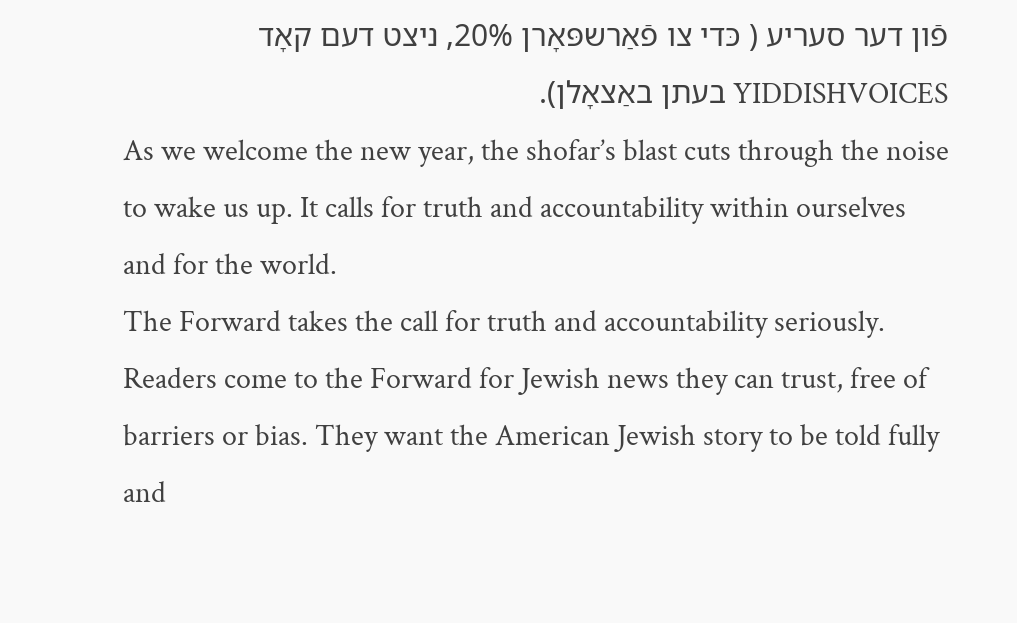פֿון דער סעריע ( כּדי צו פֿאַרשפּאָרן 20%, ניצט דעם קאָד YIDDISHVOICES בעתן באַצאָלן).
As we welcome the new year, the shofar’s blast cuts through the noise to wake us up. It calls for truth and accountability within ourselves and for the world.
The Forward takes the call for truth and accountability seriously. Readers come to the Forward for Jewish news they can trust, free of barriers or bias. They want the American Jewish story to be told fully and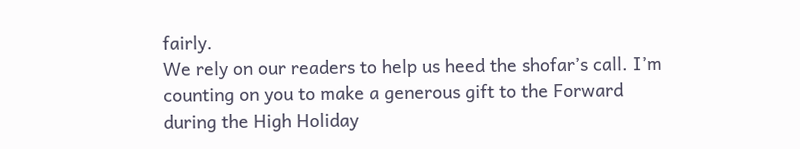fairly.
We rely on our readers to help us heed the shofar’s call. I’m counting on you to make a generous gift to the Forward during the High Holiday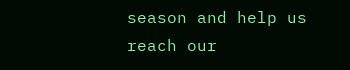season and help us reach our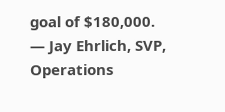goal of $180,000.
— Jay Ehrlich, SVP, Operations